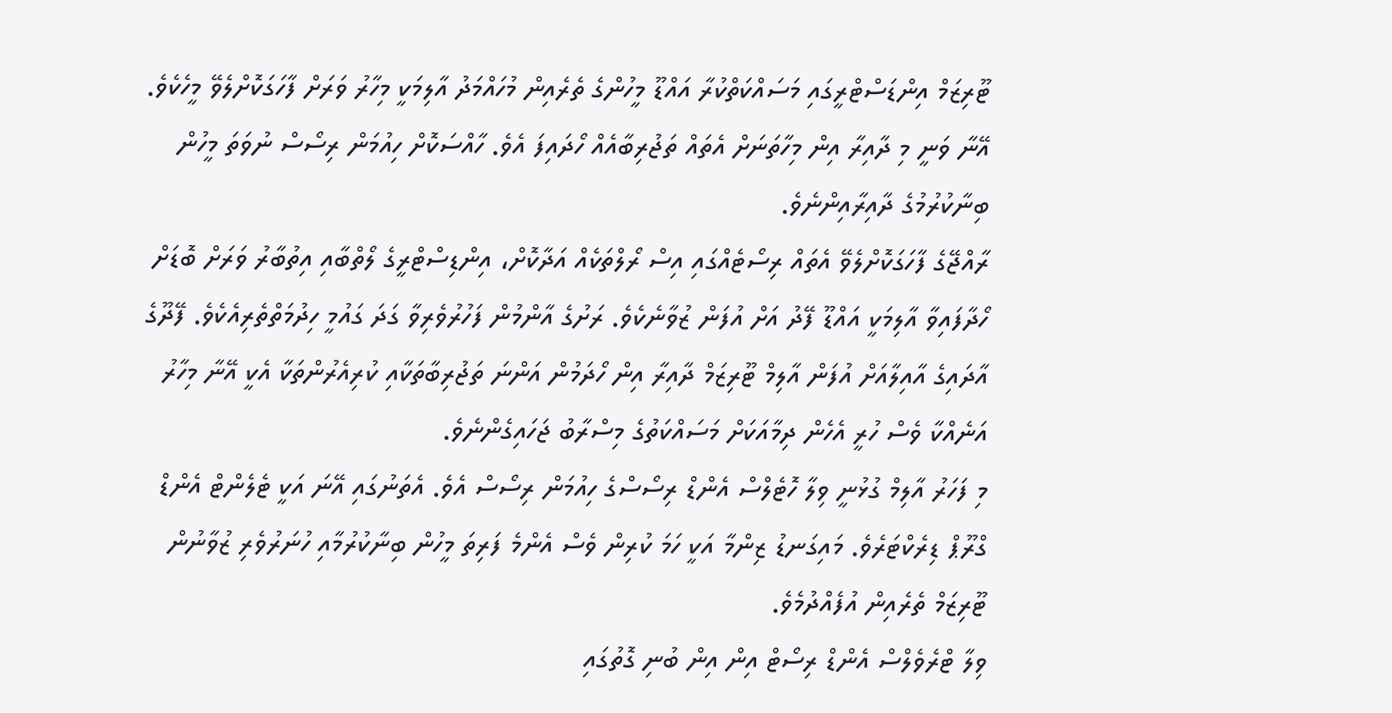ޓޫރިޒަމް އިންޑަސްޓްރީގައި މަސައްކަތްކުރާ އައްޑޫ މީހުންގެ ތެރެއިން މުހައްމަދު އާލިމަކީ މިހާރު ވަރަށް ފާހަގަކޮށްލެވޭ މީހެކެވެ. އޭނާ ވަނީ މި ދާއިރާ އިން މިހާތަނަށް އެތައް ތަޖުރިބާއެއް ހޯދައިފަ އެވެ. ހާއްސަކޮށް ހިއުމަން ރިސޯސް ނުވަތަ މީހުން ބިނާކުރުމުގެ ދާއިރާއިންނެވެ.
ރާއްޖޭގެ ފާހަގަކޮށްލެވޭ އެތައް ރިސޯޓެއްގައި އިސް ރޯލްތަކެއް އަދާކޮށް، އިންޑިސްޓްރީގެ ލޯތްބާއި އިތުބާރު ވަރަށް ބޮޑަށް ހޯދާފައިވާ އާލިމަކީ އައްޑޫ ފޭދު އަށް އުފަން ޒުވާނެކެވެ. ރަށުގެ އާންމުން ފަހުރުވެރިވާ ގަދަ ގައުމީ ހިދުމަތްތެރިއެކެވެ. ފޭދޫގެ އާދައިގެ އާއިލާއަށް އުފަން އާލިމް ޓޫރިޒަމް ދާއިރާ އިން ހޯދަމުން އަންނަ ތަޖުރިބާތަކާއި ކުރިއެރުންތަކާ އެކީ އޭނާ މިހާރު އަނެއްކާ ވެސް ހުރީ އެހެން ދިމާއަކަށް މަސައްކަތުގެ މިސްރާބު ޖަހައިގެންނެވެ.
މި ފަހަރު އާލިމް ގުޅުނީ ވިލާ ހޮޓެލްސް އެންޑް ރިސޯސްގެ ހިއުމަން ރިސޯސް އެވެ. އެތަނުގައި އޭނަ އަކީ ޓެލެންޓް އެންޑް ގްރޫޕް ޑިރެކްޓަރެވެ. މައިގަނޑު ޒިންމާ އަކީ ހަމަ ކުރިން ވެސް އެންމެ ފަރިތަ މީހުން ބިނާކުރުމާއި ހުނަރުވެރި ޒުވާނުން ޓޫރިޒަމް ތެރެއިން އުފެއްދުމެވެ.
ވިލާ ޓްރެވެލްސް އެންޑް ރިސޯޓް އިން އިން ބުނި ގޮތުގައި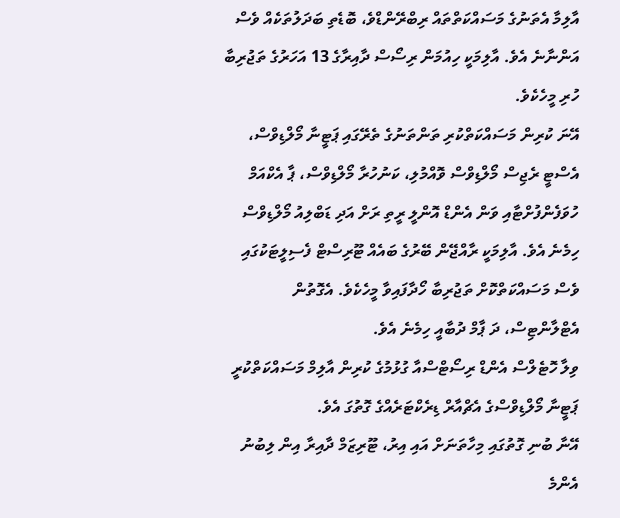އާލިމާ އެތަނުގެ މަސައްކަތްތައް ރިބްރޭންޑްވެ، ބޮޑެތި ބަދަލުތަކެއް ވެސް އަންނާނެ އެވެ. އާލިމަކީ ހިއުމަން ރިސޯސް ދާއިރާގެ 13 އަހަރުގެ ތަޖުރިބާ ހުރި މީހެކެވެ.
އޭނަ ކުރިން މަސައްކަތްކުރި ތަންތަނުގެ ތެރޭގައި ޕަޓީނާ މޯލްޑިވްސް، އެސްޓީ ރެޖިސް މޯލްޑިވްސް ވޮއްމުލި، ކަނުހުރާ މޯލްޑިވްސް، ޕާ އެކްއަމް ހުވަފެންފުށްޓާއި ވަން އެންޑް އޮންލީ ރީތި ރަށް އަދި ޑަބްލިއު މޯލްޑިވްސް ހިމެނެ އެވެ. އާލިމަކީ ރާއްޖޭން ބޭރުގެ ބައެއް ޓޫރިސްޓް ފެސިލީޓަކުގައި ވެސް މަސައްކަތްކޮށް ތަޖުރިބާ ހޯދާފައިވާ މީހެކެވެ. އެގޮތުން އެޓްލާންޓިސް، ދަ ޕާމް ދުބާއީ ހިމެނެ އެވެ.
ވިލާ ހޮޓެލްސް އެންޑް ރިސޯޓްސްއާ ގުޅުމުގެ ކުރިން އާލިމް މަސައްކަތްކުރީ ޕަޓީނާ މޯލްޑިވްސްގެ އެޗްއާރް ޑިރެކްޓަރެއްގެ ގޮތުގަ އެވެ.
އޭނާ ބުނި ގޮތުގައި މިހާތަނަށް އައި އިރު، ޓޫރިޒަމް ދާއިރާ އިން ލިބުނު އެންމެ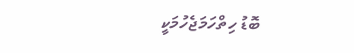ބޮޑު ހިތްހަމަޖެހުމަކީ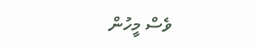ވެސް މީހުން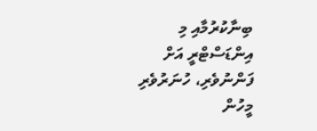ބިނާކުރުމާއި މި އިންޑަސްޓްރީ އަށް ފަންނުވެރި، ހުނަރުވެރި މީހުން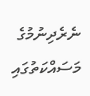ނެރެދިނުމުގެ މަސައްކަތުގައި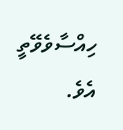ހިއްސާވެވޭތީ އެވެ.